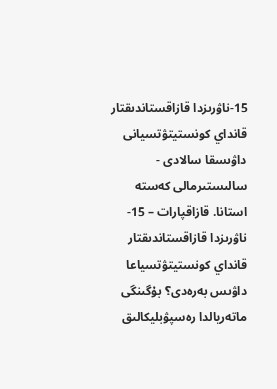15-ناۋرىزدا قازاقستاندىقتار قانداي كونستيتۋتسيانى داۋىسقا سالادى - سالىستىرمالى كەستە
استانا. قازاقپارات – 15-ناۋرىزدا قازاقستاندىقتار قانداي كونستيتۋتسياعا داۋىس بەرەدى؟ بۇگىنگى ماتەريالدا رەسپۋبليكالىق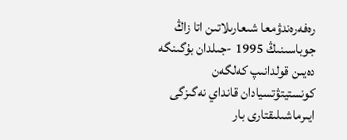رەفەرەندۋمعا شىعارىلاتىن اتا زاڭ جوباسىنىڭ 1995 -جىلدان بۇگىنگە دەيىن قولدانىپ كەلگەن كونستيتۋتسيادان قانداي نەگىزگى ايىرماشىلىقتارى بار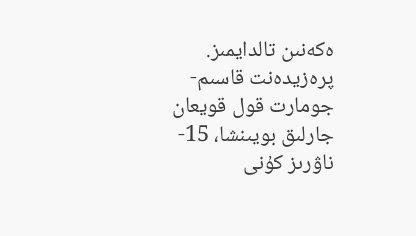ەكەنىن تالدايمىز.
پرەزيدەنت قاسىم-جومارت قول قويعان جارلىق بويىنشا، 15-ناۋرىز كۇنى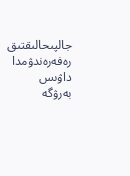جالپىحالىقتىق رەفەرەندۋمدا داۋىس بەرۋگە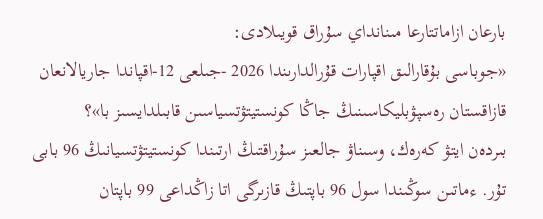بارعان ازاماتتارعا مىنانداي سۇراق قويىلادى:
«جوباسى بۇقارالىق اقپارات قۇرالدارىندا 2026 -جىلعى 12-اقپاندا جاريالانعان قازاقستان رەسپۋبليكاسىنىڭ جاڭا كونستيتۋتسياسىن قابىلدايسىز با»؟
بىردەن ايتۋ كەرەك، وسىناۋ جالعىز سۇراقتىڭ ارتىندا كونستيتۋتسيانىڭ 96 بابى تۇر. ءماتىن سوڭىندا سول 96 باپتىڭ قازىرگى اتا زاڭداعى 99 باپتان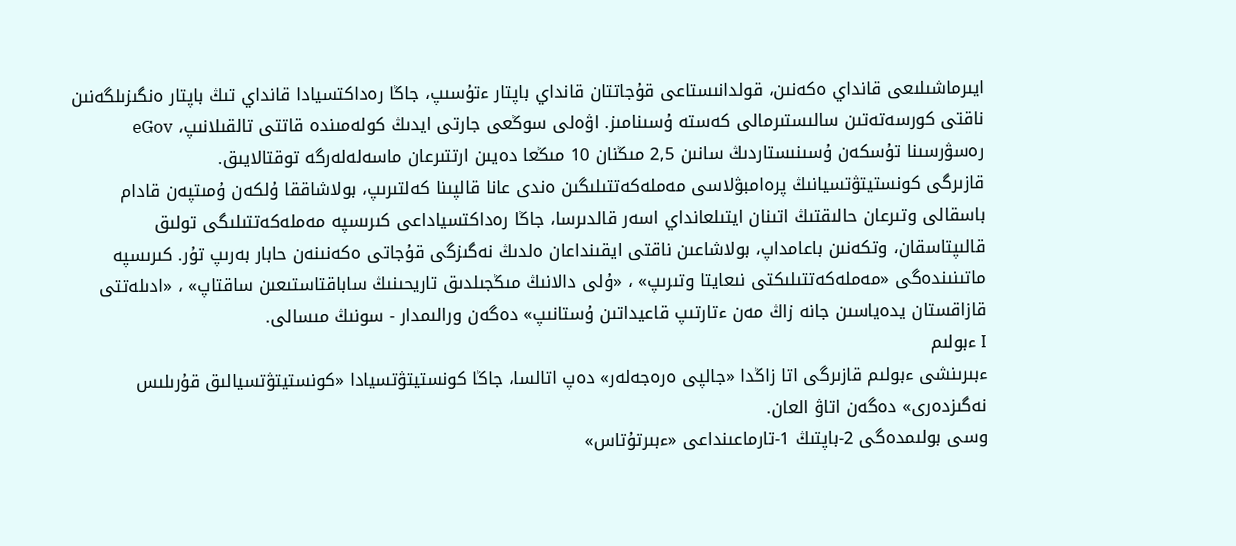ايىرماشىلىعى قانداي ەكەنىن، قولدانىستاعى قۇجاتتان قانداي باپتار ءتۇسىپ، جاڭا رەداكتسيادا قانداي تىڭ باپتار ەنگىزىلگەنىن ناقتى كورسەتەتىن سالىستىرمالى كەستە ۇسىنامىز. اۋەلى سوڭعى جارتى ايدىڭ كولەمىندە قاتتى تالقىلانىپ، eGov رەسۋرسىنا تۇسكەن ۇسىنىستاردىڭ سانىن 2,5 مىڭنان 10 مىڭعا دەيىن ارتتىرعان ماسەلەلەرگە توقتالايىق.
قازىرگى كونستيتۋتسيانىڭ پرەامبۋلاسى مەملەكەتتىلىگىن ەندى عانا قالپىنا كەلتىرىپ، بولاشاققا ۇلكەن ۇمىتپەن قادام باسقالى وتىرعان حالىقتىڭ اتىنان ايتىلعانداي اسەر قالدىرسا، جاڭا رەداكتسياداعى كىرىسپە مەملەكەتتىلىگى تولىق قالىپتاسقان، وتكەنىن باعامداپ، بولاشاعىن ناقتى ايقىنداعان ەلدىڭ نەگىزگى قۇجاتى ەكەنىنەن حابار بەرىپ تۇر. كىرىسپە ماتىنىندەگى «مەملەكەتتىلىكتى نىعايتا وتىرىپ» ، «ۇلى دالانىڭ مىڭجىلدىق تاريحىنىڭ ساباقتاستىعىن ساقتاپ» ، «ادىلەتتى قازاقستان يدەياسىن جانە زاڭ مەن ءتارتىپ قاعيداتىن ۇستانىپ» دەگەن ورالىمدار - سونىڭ مىسالى.
I ءبولىم
ءبىرىنشى ءبولىم قازىرگى اتا زاڭدا «جالپى ەرەجەلەر» دەپ اتالسا، جاڭا كونستيتۋتسيادا «كونستيتۋتسيالىق قۇرىلىس نەگىزدەرى» دەگەن اتاۋ العان.
وسى بولىمدەگى 2-باپتىڭ 1-تارماعىنداعى «ءبىرتۇتاس»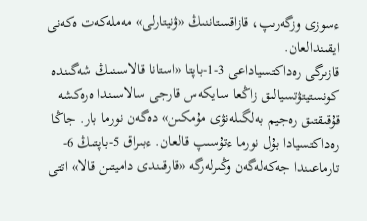ءسوزى وزگەرىپ، قازاقستاننىڭ «ۋنيتارلى» مەملەكەت ەكەنى ايقىندالعان.
قازىرگى رەداكتسياداعى 3-1-باپتا «استانا قالاسىنىڭ شەگىندە كونستيتۋتسيالىق زاڭعا سايكەس قارجى سالاسىندا ەرەكشە قۇقىقتىق رەجيم بەلگىلەنۋى مۇمكىن» دەگەن نورما بار. جاڭا رەداكتسيادا بۇل نورما ءتۇسىپ قالعان. ءبىراق 5-باپتىڭ 6-تارماعىندا جەكەلەگەن وڭىرلەرگە «قارقىندى داميتىن قالا» اتتى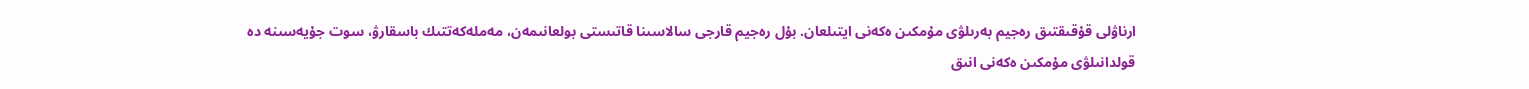ارناۋلى قۇقىقتىق رەجيم بەرىلۋى مۇمكىن ەكەنى ايتىلعان. بۇل رەجيم قارجى سالاسىنا قاتىستى بولعانىمەن، مەملەكەتتىك باسقارۋ، سوت جۇيەسىنە دە قولدانىلۋى مۇمكىن ەكەنى انىق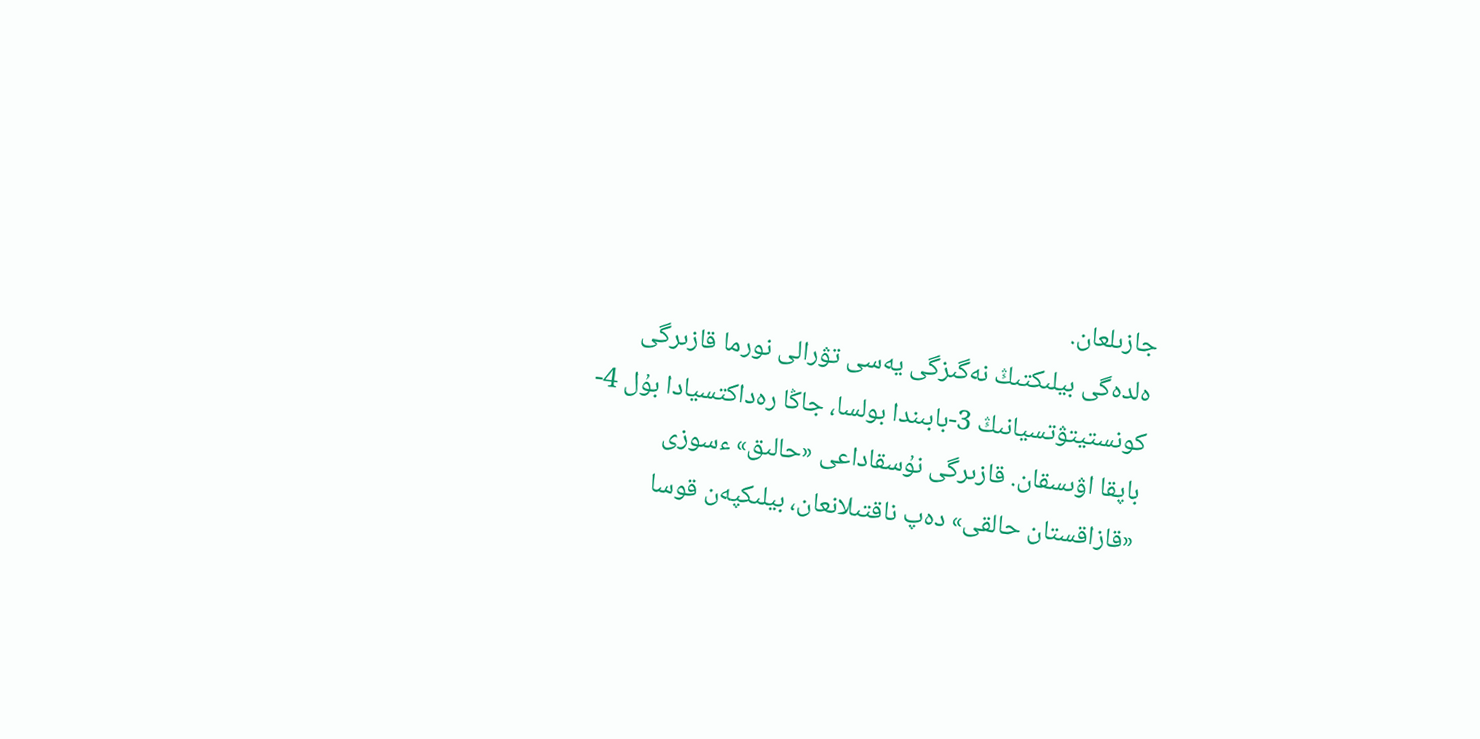جازىلعان.
ەلدەگى بيلىكتىڭ نەگىزگى يەسى تۋرالى نورما قازىرگى كونستيتۋتسيانىڭ 3-بابىندا بولسا، جاڭا رەداكتسيادا بۇل 4-باپقا اۋىسقان. قازىرگى نۇسقاداعى «حالىق» ءسوزى «قازاقستان حالقى» دەپ ناقتىلانعان، بيلىكپەن قوسا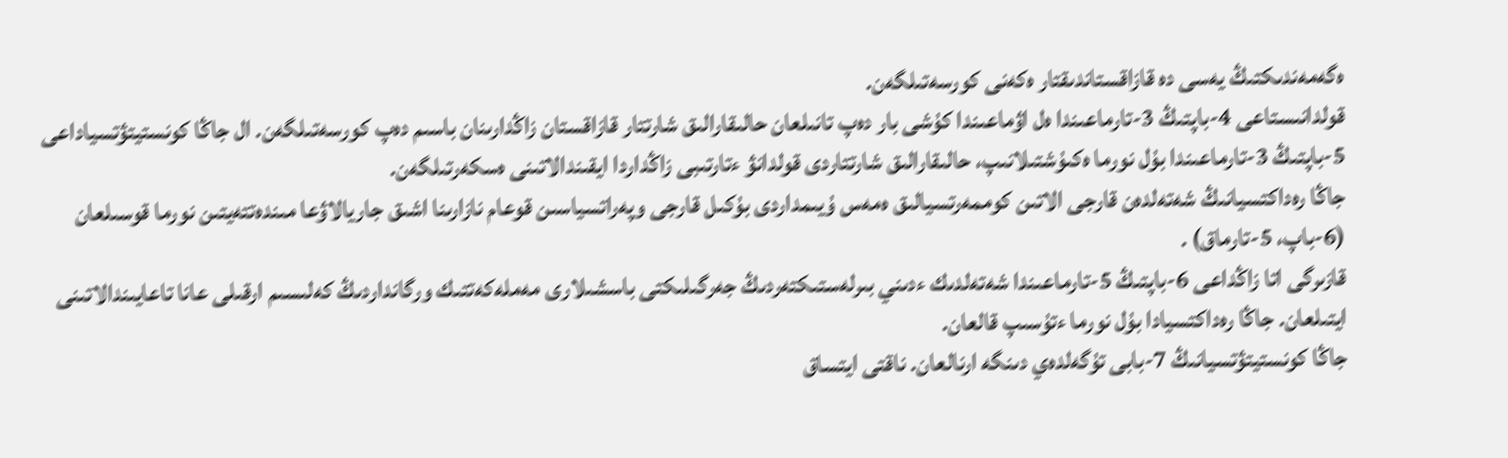ەگەمەندىكتىڭ يەسى دە قازاقستاندىقتار ەكەنى كورسەتىلگەن.
قولدانىستاعى 4-باپتىڭ 3-تارماعىندا ەل اۋماعىندا كۇشى بار دەپ تانىلعان حالىقارالىق شارتتار قازاقستان زاڭدارىنان باسىم دەپ كورسەتىلگەن. ال جاڭا كونستيتۋتسياداعى 5-باپتىڭ 3-تارماعىندا بۇل نورما ەكىۇشتىلانىپ، حالىقارالىق شارتتاردى قولدانۋ ءتارتىبى زاڭداردا ايقىندالاتىنى ەسكەرتىلگەن.
جاڭا رەداكتسيانىڭ شەتەلدەن قارجى الاتىن كوممەرتسيالىق ەمەس ۇيىمداردى بۇكىل قارجى وپەراتسياسىن قوعام نازارىنا اشىق جاريالاۋعا مىندەتتەيتىن نورما قوسىلعان (6-باپ، 5-تارماق) .
قازىرگى اتا زاڭداعى 6-باپتىڭ 5-تارماعىندا شەتەلدىك ءدىني بىرلەستىكتەردىڭ جەرگىلىكتى باسشىلارى مەملەكەتتىك ورگانداردىڭ كەلىسىم ارقىلى عانا تاعايىندالاتىنى ايتىلعان. جاڭا رەداكتسيادا بۇل نورما ءتۇسىپ قالعان.
جاڭا كونستيتۋتسيانىڭ 7-بابى تۇگەلدەي دىنگە ارنالعان. ناقتى ايتساق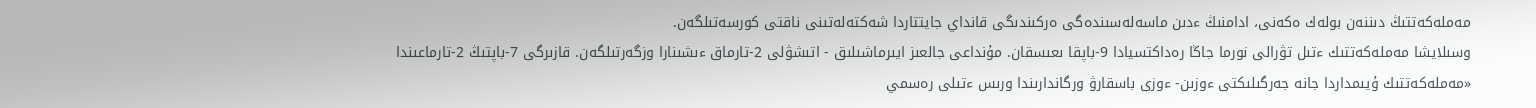مەملەكەتتىڭ دىننەن بولەك ەكەنى، ادامنىڭ ءدىن ماسەلەسىندەگى ەركىندىگى قانداي جايتتاردا شەكتەلەتىنى ناقتى كورسەتىلگەن.
وسىلايشا مەملەكەتتىك ءتىل تۋرالى نورما جاڭا رەداكتسيادا 9-باپقا ىعىسقان. مۇنداعى جالعىز ايىرماشىلىق - اتىشۋلى 2-تارماق ءىشىنارا وزگەرتىلگەن. قازىرگى 7-باپتىڭ 2-تارماعىندا «مەملەكەتتىك ۇيىمداردا جانە جەرگىلىكتى ءوزىن- ءوزى باسقارۋ ورگاندارىندا ورىس ءتىلى رەسمي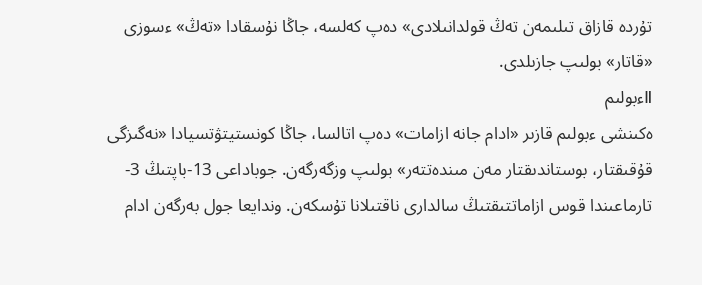تۇردە قازاق تىلىمەن تەڭ قولدانىلادى» دەپ كەلسە، جاڭا نۇسقادا «تەڭ» ءسوزى «قاتار» بولىپ جازىلدى.
Ⅱءبولىم
ەكىنشى ءبولىم قازىر «ادام جانە ازامات» دەپ اتالسا، جاڭا كونستيتۋتسيادا «نەگىزگى قۇقىقتار، بوستاندىقتار مەن مىندەتتەر» بولىپ وزگەرگەن. جوباداعى 13-باپتىڭ 3-تارماعىندا قوس ازاماتتىقتىڭ سالدارى ناقتىلانا تۇسكەن. وندايعا جول بەرگەن ادام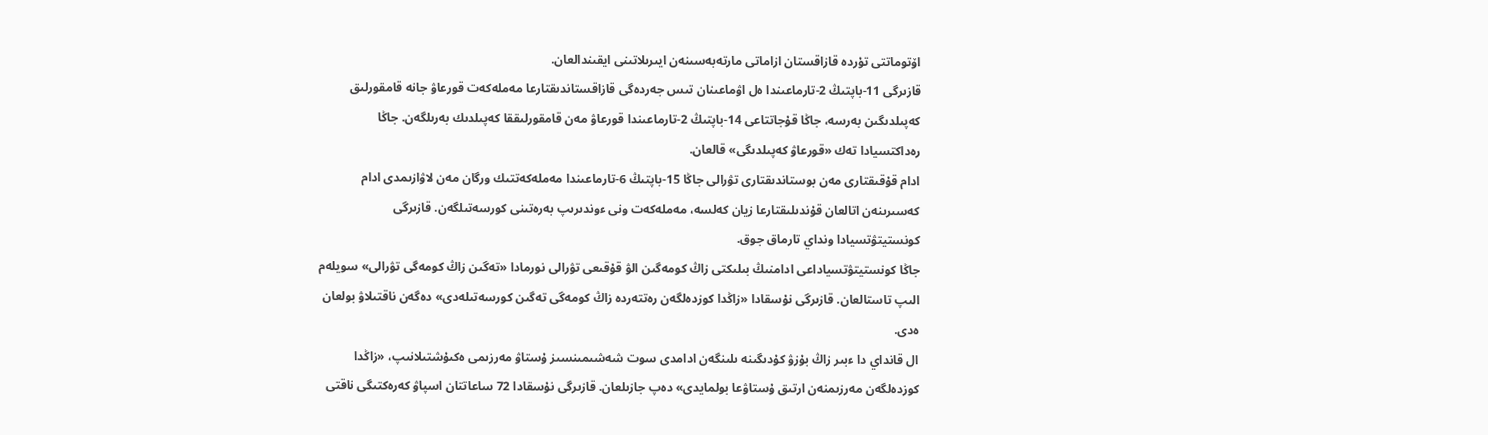اۆتوماتتى تۇردە قازاقستان ازاماتى مارتەبەسىنەن ايىرىلاتىنى ايقىندالعان.
قازىرگى 11-باپتىڭ 2-تارماعىندا ەل اۋماعىنان تىس جەردەگى قازاقستاندىقتارعا مەملەكەت قورعاۋ جانە قامقورلىق كەپىلدىگىن بەرسە، جاڭا قۇجاتتاعى 14-باپتىڭ 2-تارماعىندا قورعاۋ مەن قامقورلىققا كەپىلدىك بەرىلگەن. جاڭا رەداكتسيادا تەك «قورعاۋ كەپىلدىگى» قالعان.
ادام قۇقىقتارى مەن بوستاندىقتارى تۋرالى جاڭا 15-باپتىڭ 6-تارماعىندا مەملەكەتتىك ورگان مەن لاۋازىمدى ادام كەسىرىنەن اتالعان قۇندىلىقتارعا زيان كەلسە، مەملەكەت ونى ءوندىرىپ بەرەتىنى كورسەتىلگەن. قازىرگى كونستيتۋتسيادا ونداي تارماق جوق.
جاڭا كونستيتۋتسياداعى ادامنىڭ بىلىكتى زاڭ كومەگىن الۋ قۇقىعى تۋرالى نورمادا «تەگىن زاڭ كومەگى تۋرالى» سويلەم الىپ تاستالعان. قازىرگى نۇسقادا «زاڭدا كوزدەلگەن رەتتەردە زاڭ كومەگى تەگىن كورسەتىلەدى» دەگەن ناقتىلاۋ بولعان ەدى.
ال قانداي دا ءبىر زاڭ بۇزۋ كۇدىگىنە ىلىنگەن ادامدى سوت شەشىمىنسىز ۇستاۋ مەرزىمى ەكىۇشتىلانىپ، «زاڭدا كوزدەلگەن مەرزىمنەن ارتىق ۇستاۋعا بولمايدى» دەپ جازىلعان. قازىرگى نۇسقادا 72 ساعاتتان اسپاۋ كەرەكتىگى ناقتى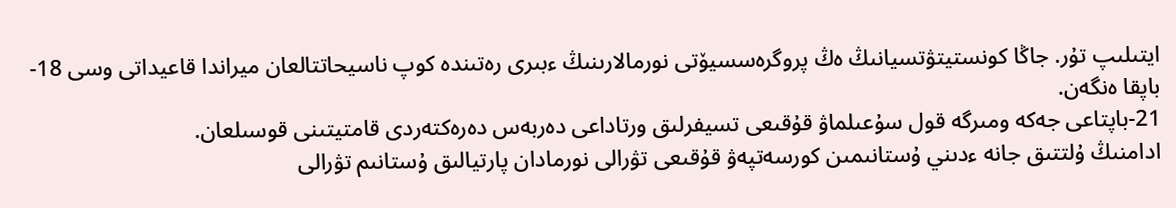ايتىلىپ تۇر. جاڭا كونستيتۋتسيانىڭ ەڭ پروگرەسسيۆتى نورمالارىنىڭ ءبىرى رەتىندە كوپ ناسيحاتتالعان ميراندا قاعيداتى وسى 18-باپقا ەنگەن.
21-باپتاعى جەكە ومىرگە قول سۇعىلماۋ قۇقىعى تسيفرلىق ورتاداعى دەربەس دەرەكتەردى قامتيتىنى قوسىلعان.
ادامنىڭ ۇلتتىق جانە ءدىني ۇستانىمىن كورسەتپەۋ قۇقىعى تۋرالى نورمادان پارتيالىق ۇستانىم تۋرالى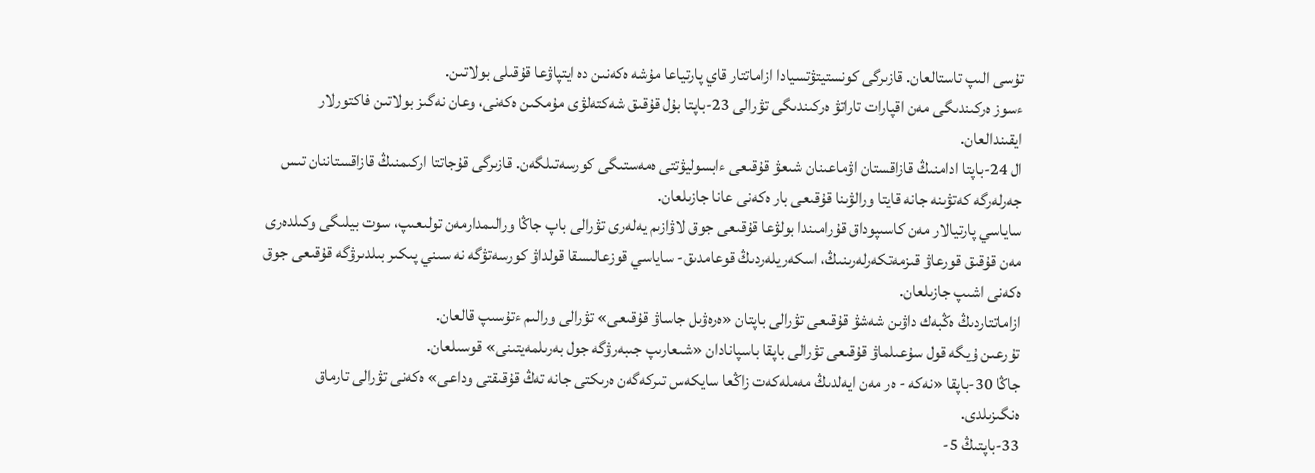تۇسى الىپ تاستالعان. قازىرگى كونستيتۋتسيادا ازاماتتار قاي پارتياعا مۇشە ەكەنىن دە ايتپاۋعا قۇقىلى بولاتىن.
ءسوز ەركىندىگى مەن اقپارات تاراتۋ ەركىندىگى تۋرالى 23-باپتا بۇل قۇقىق شەكتەلۋى مۇمكىن ەكەنى، وعان نەگىز بولاتىن فاكتورلار ايقىندالعان.
ال 24-باپتا ادامنىڭ قازاقستان اۋماعىنان شىعۋ قۇقىعى ءابسوليۋتتى ەمەستىگى كورسەتىلگەن. قازىرگى قۇجاتتا اركىمنىڭ قازاقستاننان تىس جەرلەرگە كەتۋىنە جانە قايتا ورالۋىنا قۇقىعى بار ەكەنى عانا جازىلعان.
ساياسي پارتيالار مەن كاسىپوداق قۇرامىندا بولۋعا قۇقىعى جوق لاۋازىم يەلەرى تۋرالى باپ جاڭا ورالىمدارمەن تولىعىپ، سوت بيلىگى وكىلدەرى مەن قۇقىق قورعاۋ قىزمەتكەرلەرىنىڭ، اسكەريلەردىڭ قوعامدىق- ساياسي قوزعالىسقا قولداۋ كورسەتۋگە نە سىني پىكىر بىلدىرۋگە قۇقىعى جوق ەكەنى اشىپ جازىلعان.
ازاماتتاردىڭ ەڭبەك داۋىن شەشۋ قۇقىعى تۋرالى باپتان «ەرەۋىل جاساۋ قۇقىعى» تۋرالى ورالىم ءتۇسىپ قالعان.
تۇرعىن ۇيگە قول سۇعىلماۋ قۇقىعى تۋرالى باپقا باسپانادان «شىعارىپ جىبەرۋگە جول بەرىلمەيتىنى» قوسىلعان.
جاڭا 30-باپقا «نەكە - ەر مەن ايەلدىڭ مەملەكەت زاڭعا سايكەس تىركەگەن ەرىكتى جانە تەڭ قۇقىقتى وداعى» ەكەنى تۋرالى تارماق ەنگىزىلدى.
33-باپتىڭ 5-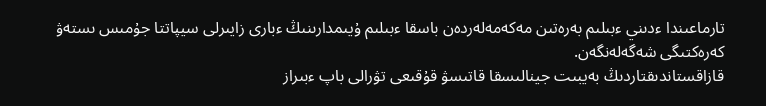تارماعىندا ءدىني ءبىلىم بەرەتىن مەكەمەلەردەن باسقا ءبىلىم ۇيىمدارىنىڭ ءبارى زايىرلى سيپاتتا جۇمىس ىستەۋ كەرەكتىگى شەگەلەنگەن.
قازاقستاندىقتاردىڭ بەيبىت جينالىسقا قاتىسۋ قۇقىعى تۋرالى باپ ءبىراز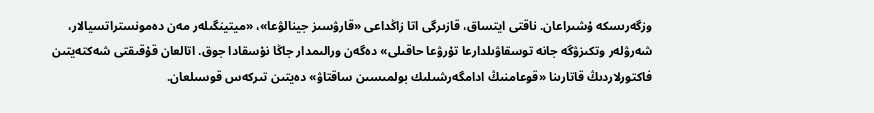وزگەرىسكە ۇشىراعان. ناقتى ايتساق، قازىرگى اتا زاڭداعى «قارۋسىز جينالۋعا»، «ميتينگىلەر مەن دەمونستراتسيالار، شەرۋلەر وتكىزۋگە جانە توسقاۋىلدارعا تۇرۋعا حاقىلى» دەگەن ورالىمدار جاڭا نۇسقادا جوق. اتالعان قۇقىقتى شەكتەيتىن فاكتورلاردىڭ قاتارىنا «قوعامنىڭ ادامگەرشىلىك بولمىسىن ساقتاۋ» دەيتىن تىركەس قوسىلعان.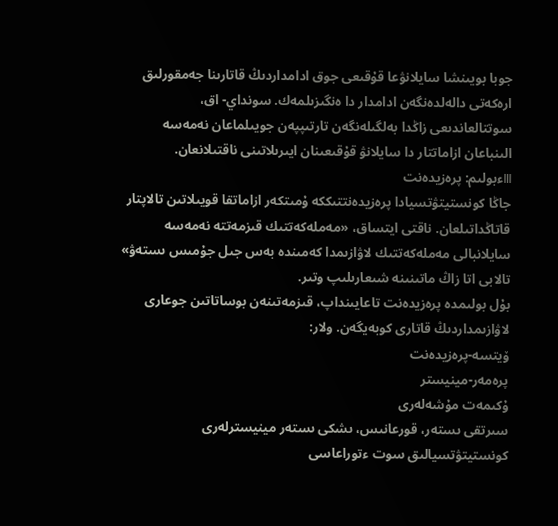جوبا بويىنشا سايلانۋعا قۇقىعى جوق ادامداردىڭ قاتارىنا جەمقورلىق ارەكەتى دالەلدەنگەن ادامدار دا ەنگىزىلمەك. سونداي- اق، سوتتالعاندىعى زاڭدا بەلگىلەنگەن تارتىپپەن جويىلماعان نەمەسە الىنباعان ازاماتتار دا سايلانۋ قۇقىعىنان ايىرىلاتىنى ناقتىلانعان.
Ⅲءبولىم: پرەزيدەنت
جاڭا كونستيتۋتسيادا پرەزيدەنتتىككە ۇمىتكەر ازاماتقا قويىلاتىن تالاپتار قاتاڭداتىلعان. ناقتى ايتساق، «مەملەكەتتىك قىزمەتتە نەمەسە سايلانبالى مەملەكەتتىك لاۋازىمدا كەمىندە بەس جىل جۇمىس ىستەۋ» تالابى اتا زاڭ ماتىنىنە شىعارىلىپ وتىر.
بۇل بولىمدە پرەزيدەنت تاعايىنداپ، قىزمەتىنەن بوساتاتىن جوعارى لاۋازىمداردىڭ قاتارى كوبەيگەن. ولار:
ۆيتسە-پرەزيدەنت
پرەمەر-مينيستر
ۇكىمەت مۇشەلەرى
سىرتقى ىستەر، قورعانىس، ىشكى ىستەر مينيسترلەرى
كونستيتۋتسيالىق سوت ءتوراعاسى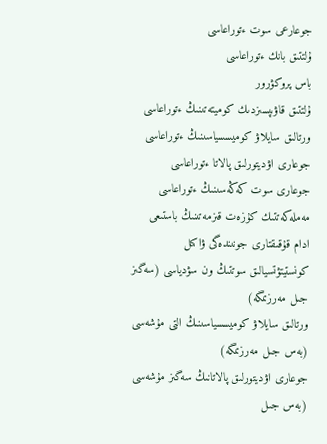جوعارعى سوت ءتوراعاسى
ۇلتتىق بانك ءتوراعاسى
باس پروكۋرور
ۇلتتىق قاۋىپسىزدىك كوميتەتىنىڭ ءتوراعاسى
ورتالىق سايلاۋ كوميسسياسىنىڭ ءتوراعاسى
جوعارى اۋديتورلىق پالاتا ءتوراعاسى
جوعارى سوت كەڭەسىنىڭ ءتوراعاسى
مەملەكەتتىك كۇزەت قىزمەتىنىڭ باستىعى
ادام قۇقىقتارى جونىندەگى ۋاكىل
كونستيتۋتسيالىق سوتتىڭ ون سۋدياسى (سەگىز جىل مەرزىمگە)
ورتالىق سايلاۋ كوميسسياسىنىڭ التى مۇشەسى (بەس جىل مەرزىمگە)
جوعارى اۋديتورلىق پالاتانىڭ سەگىز مۇشەسى (بەس جىل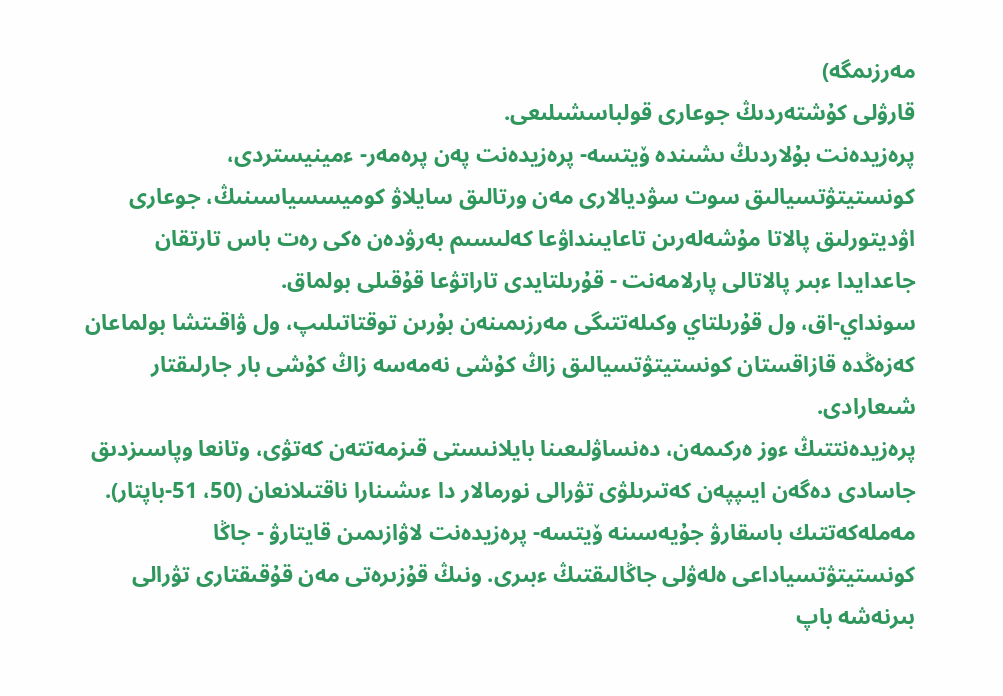مەرزىمگە)
قارۋلى كۇشتەردىڭ جوعارى قولباسشىلىعى.
پرەزيدەنت بۇلاردىڭ ىشىندە ۆيتسە- پرەزيدەنت پەن پرەمەر- ءمينيستردى، كونستيتۋتسيالىق سوت سۋديالارى مەن ورتالىق سايلاۋ كوميسسياسىنىڭ، جوعارى اۋديتورلىق پالاتا مۇشەلەرىن تاعايىنداۋعا كەلىسىم بەرۋدەن ەكى رەت باس تارتقان جاعدايدا ءبىر پالاتالى پارلامەنت - قۇرىلتايدى تاراتۋعا قۇقىلى بولماق.
سونداي-اق، ول قۇرىلتاي وكىلەتتىگى مەرزىمىنەن بۇرىن توقتاتىلىپ، ول ۋاقىتشا بولماعان كەزەڭدە قازاقستان كونستيتۋتسيالىق زاڭ كۇشى نەمەسە زاڭ كۇشى بار جارلىقتار شىعارادى.
پرەزيدەنتتىڭ ءوز ەركىمەن، دەنساۋلىعىنا بايلانىستى قىزمەتتەن كەتۋى، وتانعا وپاسىزدىق جاسادى دەگەن ايىپپەن كەتىرىلۋى تۋرالى نورمالار دا ءىشىنارا ناقتىلانعان (50، 51-باپتار).
مەملەكەتتىك باسقارۋ جۇيەسىنە ۆيتسە- پرەزيدەنت لاۋازىمىن قايتارۋ - جاڭا كونستيتۋتسياداعى ەلەۋلى جاڭالىقتىڭ ءبىرى. ونىڭ قۇزىرەتى مەن قۇقىقتارى تۋرالى بىرنەشە باپ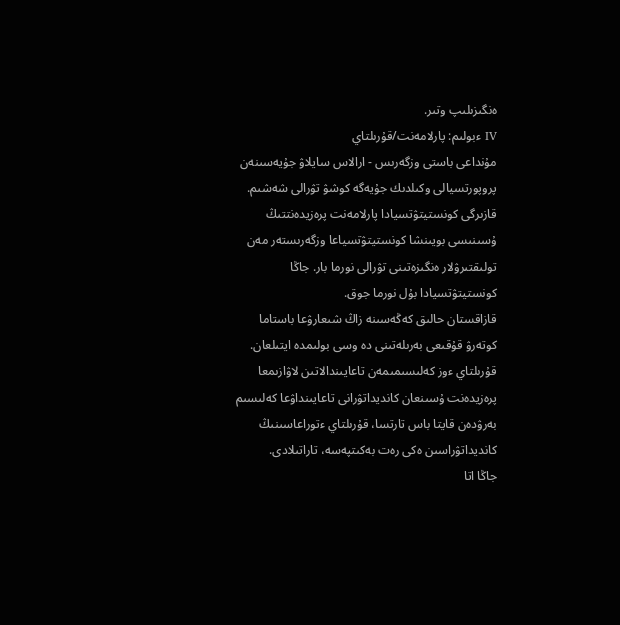ەنگىزىلىپ وتىر.
IV ءبولىم: پارلامەنت/قۇرىلتاي
مۇنداعى باستى وزگەرىس - ارالاس سايلاۋ جۇيەسىنەن پروپورتسيالى وكىلدىك جۇيەگە كوشۋ تۋرالى شەشىم.
قازىرگى كونستيتۋتسيادا پارلامەنت پرەزيدەنتتىڭ ۇسىنىسى بويىنشا كونستيتۋتسياعا وزگەرىستەر مەن تولىقتىرۋلار ەنگىزەتىنى تۋرالى نورما بار. جاڭا كونستيتۋتسيادا بۇل نورما جوق.
قازاقستان حالىق كەڭەسىنە زاڭ شىعارۋعا باستاما كوتەرۋ قۇقىعى بەرىلەتىنى دە وسى بولىمدە ايتىلعان.
قۇرىلتاي ءوز كەلىسىمىمەن تاعايىندالاتىن لاۋازىمعا پرەزيدەنت ۇسىنعان كانديداتۋرانى تاعايىنداۋعا كەلىسىم بەرۋدەن قايتا باس تارتسا، قۇرىلتاي ءتوراعاسىنىڭ كانديداتۋراسىن ەكى رەت بەكىتپەسە، تاراتىلادى.
جاڭا اتا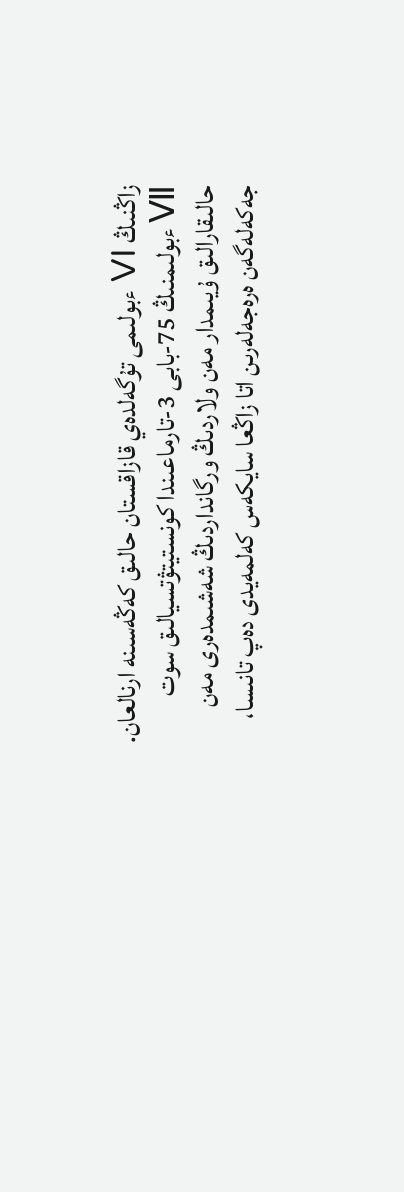زاڭنىڭ VI ءبولىمى تۇگەلدەي قازاقستان حالىق كەڭەسىنە ارنالعان.
Ⅶ ءبولىمنىڭ 75-بابى 3-تارماعىندا كونستيتۋتسيالىق سوت حالىقارالىق ۇيىمدار مەن ولاردىڭ ورگانداردىڭ شەشىمدەرى مەن جەكەلەگەن ەرەجەلەرىن اتا زاڭعا سايكەس كەلمەيدى دەپ تانىسا،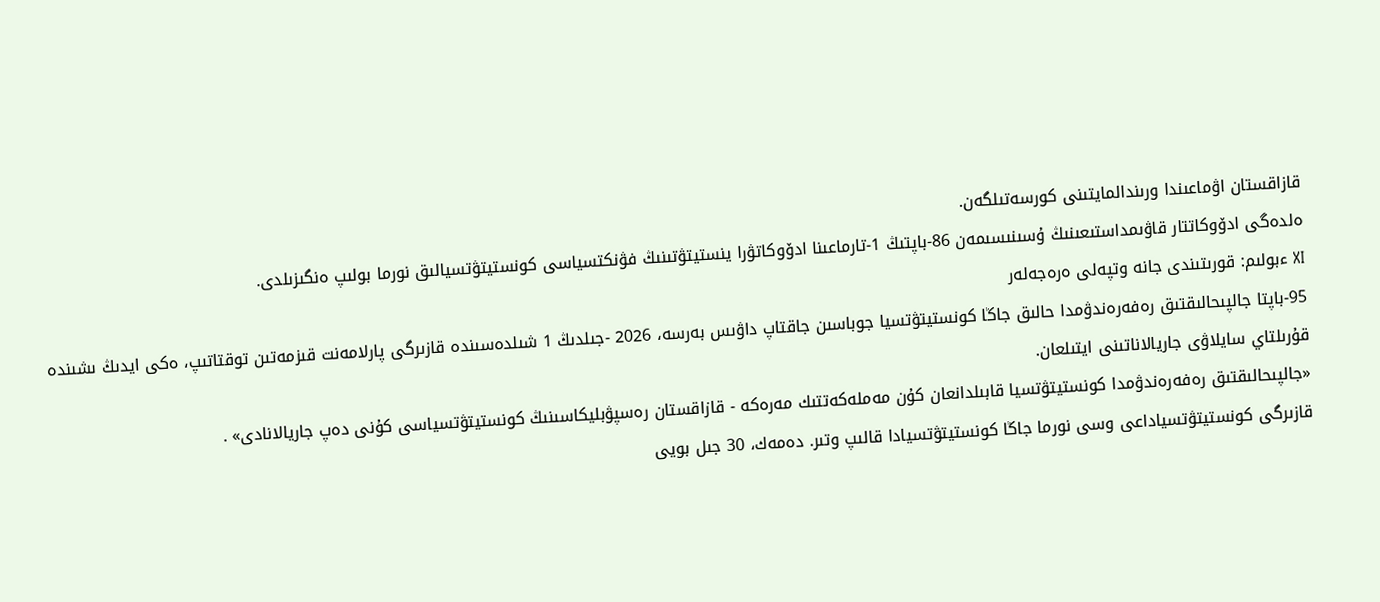قازاقستان اۋماعىندا ورىندالمايتىنى كورسەتىلگەن.
ەلدەگى ادۆوكاتتار قاۋىمداستىعىنىڭ ۇسىنىسىمەن 86-باپتىڭ 1-تارماعىنا ادۆوكاتۋرا ينستيتۋتىنىڭ فۋنكتسياسى كونستيتۋتسيالىق نورما بولىپ ەنگىزىلدى.
XI ءبولىم: قورىتىندى جانە وتپەلى ەرەجەلەر
95-باپتا جالپىحالىقتىق رەفەرەندۋمدا حالىق جاڭا كونستيتۋتسيا جوباسىن جاقتاپ داۋىس بەرسە، 2026 -جىلدىڭ 1 شىلدەسىندە قازىرگى پارلامەنت قىزمەتىن توقتاتىپ، ەكى ايدىڭ ىشىندە قۇرىلتاي سايلاۋى جاريالاناتىنى ايتىلعان.
«جالپىحالىقتىق رەفەرەندۋمدا كونستيتۋتسيا قابىلدانعان كۇن مەملەكەتتىك مەرەكە - قازاقستان رەسپۋبليكاسىنىڭ كونستيتۋتسياسى كۇنى دەپ جاريالانادى» .
قازىرگى كونستيتۋتسياداعى وسى نورما جاڭا كونستيتۋتسيادا قالىپ وتىر. دەمەك، 30 جىل بويى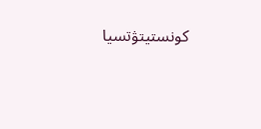كونستيتۋتسيا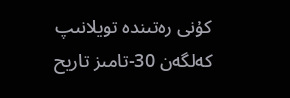كۇنى رەتىندە تويلانىپ كەلگەن 30-تامىز تاريح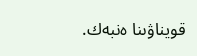قويناۋىنا ەنبەك.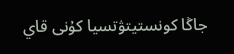جاڭا كونستيتۋتسيا كۇنى قاي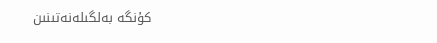كۇنگە بەلگىلەنەتىنىن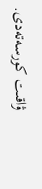ۋاقىت كورسەتەدى.